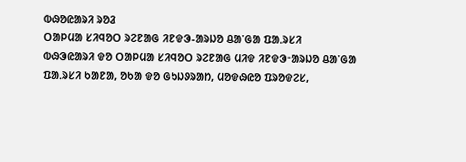ᱵᱷᱚᱭᱟᱨᱤ ᱨᱚᱲ
ᱛᱟᱞᱢᱟ ᱥᱤᱧᱚᱛ ᱨᱮᱱᱟᱜ ᱤᱱᱫᱳ-ᱟᱨᱡᱚ ᱪᱟᱸᱜᱟ ᱯᱟᱹᱨᱥᱤ
ᱵᱷᱳᱭᱟᱨᱤ ᱫᱚ ᱛᱟᱞᱢᱟ ᱥᱤᱧᱚᱛ ᱨᱮᱱᱟᱜ ᱢᱤᱫ ᱤᱱᱫᱳᱼᱟᱨᱡᱚ ᱪᱟᱸᱜᱟ ᱯᱟᱹᱨᱥᱤ ᱠᱟᱱᱟ, ᱚᱠᱟ ᱫᱚ ᱜᱩᱡᱽᱨᱟᱴ, ᱢᱚᱫᱷᱭᱚ ᱯᱨᱚᱫᱮᱥ,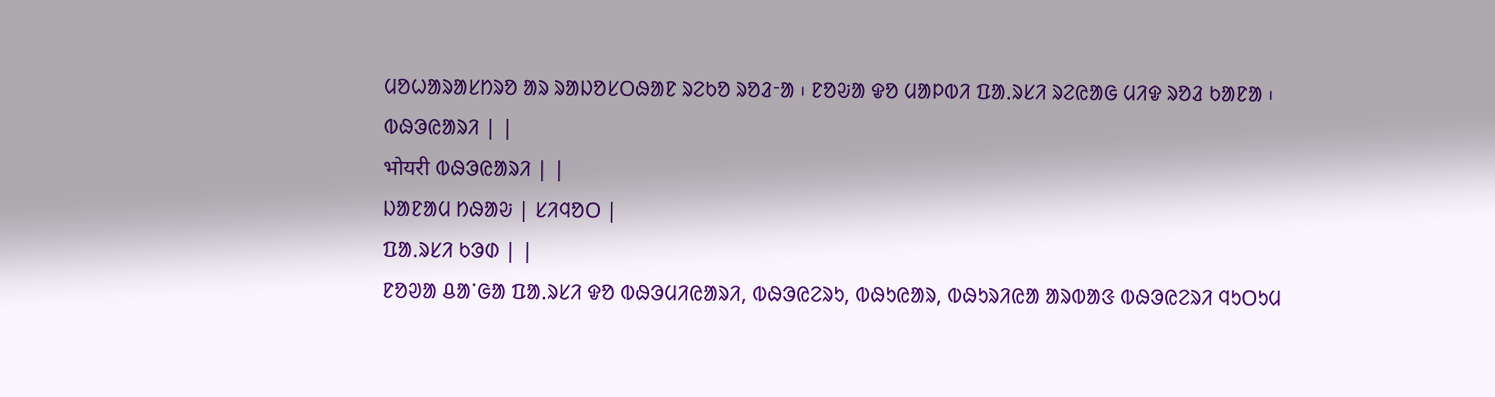ᱢᱚᱦᱟᱨᱟᱥᱴᱨᱚ ᱟᱨ ᱨᱟᱡᱚᱥᱛᱷᱟᱱ ᱨᱮᱠᱚ ᱨᱚᱲᱼᱟ ᱾ ᱱᱚᱶᱟ ᱫᱚ ᱢᱟᱞᱵᱤ ᱯᱟᱹᱨᱥᱤ ᱨᱮᱭᱟᱜ ᱢᱤᱫ ᱨᱚᱲ ᱠᱟᱱᱟ ᱾
ᱵᱷᱳᱭᱟᱨᱤ | |
भोयरी ᱵᱷᱳᱭᱟᱨᱤ | |
ᱡᱟᱱᱟᱢ ᱴᱷᱟᱶ | ᱥᱤᱧᱚᱛ |
ᱯᱟᱹᱨᱥᱤ ᱠᱳᱰ | |
ᱱᱚᱣᱟ ᱪᱟᱸᱜᱟ ᱯᱟᱹᱨᱥᱤ ᱫᱚ ᱵᱷᱳᱢᱤᱭᱟᱨᱤ, ᱵᱷᱳᱭᱮᱨᱩ, ᱵᱷᱩᱭᱟᱨ, ᱵᱷᱩᱨᱤᱭᱟ ᱟᱨᱵᱟᱝ ᱵᱷᱳᱭᱮᱨᱤ ᱧᱩᱛᱩᱢ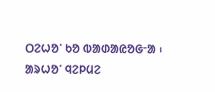ᱛᱮᱦᱚᱸ ᱠᱚ ᱵᱟᱰᱟᱭᱚᱜᱼᱟ ᱾
ᱟᱨᱦᱚᱸ ᱧᱮᱞᱢᱮ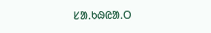ᱥᱟᱹᱠᱷᱭᱟᱹᱛ